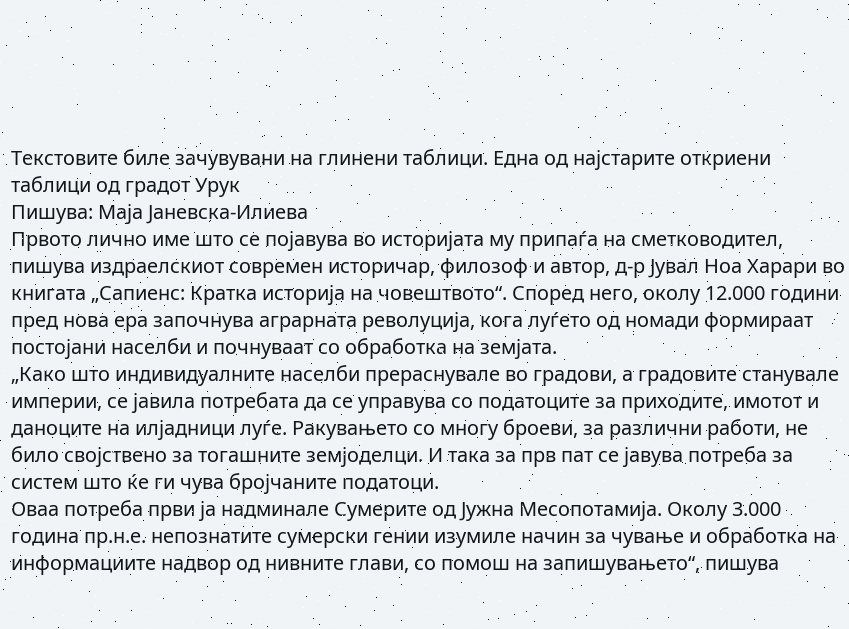Текстовите биле зачувувани на глинени таблици. Една од најстарите откриени таблици од градот Урук
Пишува: Маја Јаневска-Илиева
Првото лично име што се појавува во историјата му припаѓа на сметководител, пишува издраелскиот современ историчар, филозоф и автор, д-р Јувал Ноа Харари во книгата „Сапиенс: Кратка историја на човештвото“. Според него, околу 12.000 години пред нова ера започнува аграрната револуција, кога луѓето од номади формираат постојани населби и почнуваат со обработка на земјата.
„Како што индивидуалните населби прераснувале во градови, а градовите станувале империи, се јавила потребата да се управува со податоците за приходите, имотот и даноците на илјадници луѓе. Ракувањето со многу броеви, за различни работи, не било својствено за тогашните земјоделци. И така за прв пат се јавува потреба за систем што ќе ги чува бројчаните податоци.
Оваа потреба први ја надминале Сумерите од Јужна Месопотамија. Околу 3.000 година пр.н.е. непознатите сумерски гении изумиле начин за чување и обработка на информациите надвор од нивните глави, со помош на запишувањето“, пишува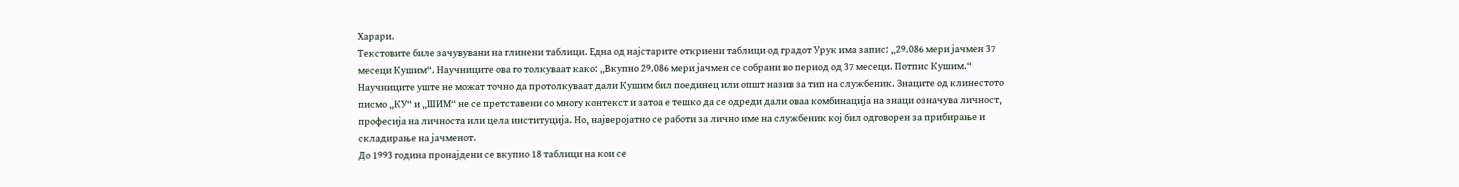Харари.
Текстовите биле зачувувани на глинени таблици. Една од најстарите откриени таблици од градот Урук има запис: „29.086 мери јачмен 37 месеци Кушим“. Научниците ова го толкуваат како: „Вкупно 29.086 мери јачмен се собрани во период од 37 месеци. Потпис Кушим.“
Научниците уште не можат точно да протолкуваат дали Кушим бил поединец или општ назив за тип на службеник. Знаците од клинестото писмо „КУ“ и „ШИМ“ не се претставени со многу контекст и затоа е тешко да се одреди дали оваа комбинација на знаци означува личност, професија на личноста или цела институција. Но, најверојатно се работи за лично име на службеник кој бил одговорен за прибирање и складирање на јачменот.
До 1993 година пронајдени се вкупно 18 таблици на кои се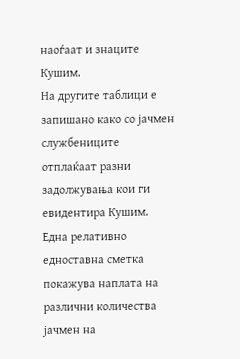наоѓаат и знаците Кушим.
На другите таблици е запишано како со јачмен службениците отплаќаат разни задолжувања кои ги евидентира Кушим. Една релативно едноставна сметка покажува наплата на различни количества јачмен на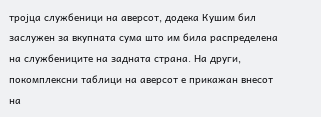тројца службеници на аверсот, додека Кушим бил заслужен за вкупната сума што им била распределена на службениците на задната страна. На други, покомплексни таблици на аверсот е прикажан внесот на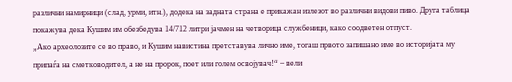различни намирници (слад, урми, итн.), додека на задната страна е прикажан излезот во различни видови пиво. Друга таблица покажува дека Кушим им обезбедува 14/712 литри јачмен на четворица службеници, како соодветен отпуст.
„Ако археолозите се во право, и Кушим навистина претставува лично име, тогаш првото запишано име во историјата му припаѓа на сметководител, а не на пророк, поет или голем освојувач!“ – вели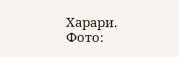Харари.
Фото: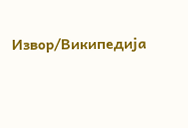Извор/Википедија